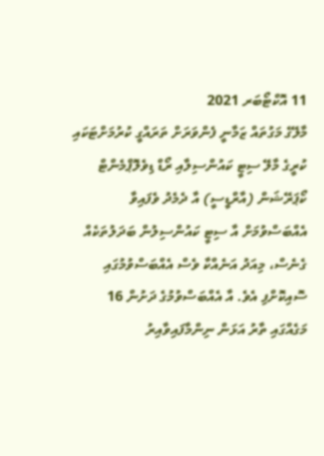11 އޮކްޓޯބަރ 2021
މާލޭގެ މަގުތައް ޒަމާނީ ފެންވަރަށް ތަރައްގީ ކުރުމަށްޓަކައި ކުރީގެ މާލޭ ސިޓީ ކައުންސިލާއި ރޯޑް ޑިވެލޮޕްމެންޓް ކޯޕަރޭޝަން (އާރްޑީސީ) އާ ދެމެދު ވެފައިވާ އެއްބަސްވުމަށް އާ ސިޓީ ކައުންސިލުން ބަދަލުތަކެއް ގެނެސް، މިއަދު އަނެއްކާ ވެސް އެއްބަސްވުމުގައި ސޮއިކޮށްފި އެވެ. އާ އެއްބަސްވުމުގެ ދަށުން 16 މަގެއްގައި ތާރު އަޅަން ނިންމާފައިވާއިރު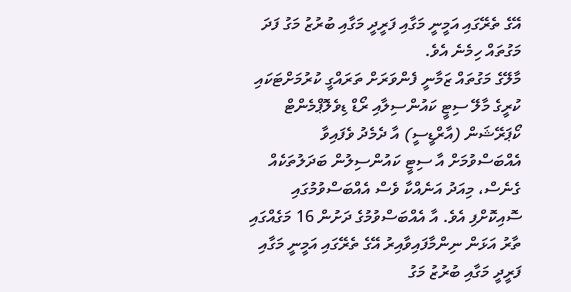އޭގެ ތެރޭގައި އަމީނީ މަގާއި ފަރީދީ މަގާއި ބުރުޒު މަގު ފަދަ މަގުތައް ހިމެނެ އެވެ.
މާލޭގެ މަގުތައް ޒަމާނީ ފެންވަރަށް ތަރައްގީ ކުރުމަށްޓަކައި ކުރީގެ މާލޭ ސިޓީ ކައުންސިލާއި ރޯޑް ޑިވެލޮޕްމެންޓް ކޯޕަރޭޝަން (އާރްޑީސީ) އާ ދެމެދު ވެފައިވާ އެއްބަސްވުމަށް އާ ސިޓީ ކައުންސިލުން ބަދަލުތަކެއް ގެނެސް، މިއަދު އަނެއްކާ ވެސް އެއްބަސްވުމުގައި ސޮއިކޮށްފި އެވެ. އާ އެއްބަސްވުމުގެ ދަށުން 16 މަގެއްގައި ތާރު އަޅަން ނިންމާފައިވާއިރު އޭގެ ތެރޭގައި އަމީނީ މަގާއި ފަރީދީ މަގާއި ބުރުޒު މަގު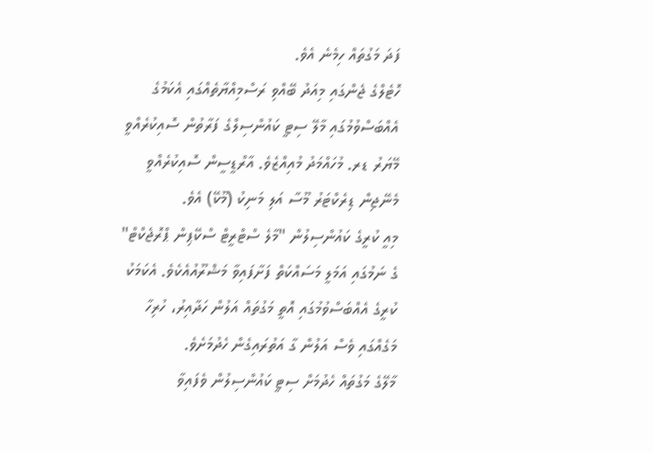ފަދަ މަގުތައް ހިމެނެ އެވެ.
ހޮޓެލްގެ ޖެންގައި މިއަދު ބޭއްވި ރަސްމިއްޔާތެއްގައި އެކަމުގެ އެއްބަސްވުމުގައި މާލޭ ސިޓީ ކައުންސިލްގެ ފަރާތުން ސޮއިކުރެއްވީ މޭޔަރު ޑރ. މުހައްމަދު މުއިއްޒެވެ. އާރްޑީސީން ސޮއިކުރެއްވީ މެނޭޖިން ޑިރެކްޓަރު މޫސާ އަލި މަނިކު (މޫކޭ) އެވެ.
މިއީ ކުރީގެ ކައުންސިލުން "މާލެ ސްޓްރީޓް ސްކޭޕިން ޕްރޮޖެކްޓް" ގެ ނަމުގައި އަމަލީ މަސައްކަތް ފަށާފައިވާ މަޝްރޫއުއެކެވެ. އެކަމަކު ކުރީގެ އެއްބަސްވުމުގައި އޮތީ މަގުތައް އަލުން ހަދާއިރު، ހުރިހާ މަގެއްގައި ވެސް އަލުން ގާ އަތުރައިގެން ހެދުމަށެވެ.
މާލޭގެ މަގުތައް ހެދުމަށް ސިޓީ ކައުންސިލުން ވެފައިވާ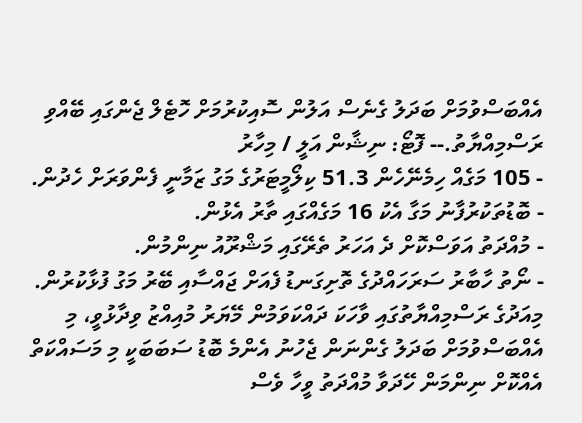އެއްބަސްވުމަށް ބަދަލު ގެނެސް އަލުން ސޮއިކުރުމަށް ހޮޓެލް ޖެންގައި ބޭއްވި ރަސްމިއްޔާތު.-- ފޮޓޯ: ނިޝާން އަލީ / މިހާރު
- 105 މަގެއް ހިމެނޭހެން 51.3 ކިލޯމީޓަރުގެ މަގު ޒަމާނީ ފެންވަރަށް ހެދުން.
- ބޮޑުތަކުރުފާނު މަގާ އެކު 16 މަގެއްގައި ތާރު އެޅުން.
- މުއްދަތު އަވަސްކޮށް ދެ އަހަރު ތެރޭގައި މަޝްރޫއު ނިންމުން.
- ނޯތު ހާބާރު ސަރަހައްދުގެ ތޮށިގަނޑު ފެއަށް ޖައްސާއި ބޭރު މަގު ފުޅާކުރުން.
މިއަދުގެ ރަސްމިއްޔާތުގައި ވާހަކަ ދައްކަވަމުން މޭޔަރު މުއިއްޒު ވިދާޅުވީ، މި އެއްބަސްވުމަށް ބަދަލު ގެންނަން ޖެހުނު އެންމެ ބޮޑު ސަބަބަކީ މި މަސައްކަތް އެއްކޮށް ނިންމަން ހޭދަވާ މުއްދަތު ވީހާ ވެސް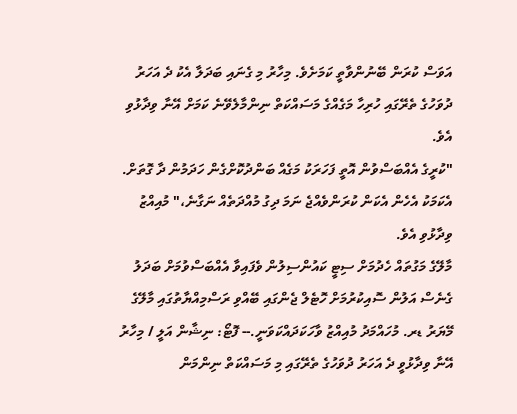އަވަސް ކުރަން ބޭނުންވާތީ ކަމަށެވެ. މިހާރު މި ގެނައި ބަދަލާ އެކު ދެ އަހަރު ދުވަހުގެ ތެރޭގައި ހުރިހާ މަގެއްގެ މަސައްކަތް ނިންމާލެވޭނެ ކަމަށް އޭނާ ވިދާޅުވި އެވެ.
"ކުރީގެ އެއްބަސްވުން އޮތީ ފަހަރަކު މަގެއް ބަންދުކޮށްގެން ހަދަމުން ދާ ގޮތަށް. އެކަމަކު އެހެން އެކަން ކުރަންވެއްޖެ ނަމަ ދިގު މުއްދަތެއް ނަގާނެ،" މުއިއްޒު ވިދާޅުވި އެވެ.
މާލޭގެ މަގުތައް ހެދުމަށް ސިޓީ ކައުންސިލުން ވެފައިވާ އެއްބަސްވުމަށް ބަދަލު ގެނެސް އަލުން ސޮއިކުރުމަށް ހޮޓެލް ޖެންގައި ބޭއްވި ރަސްމިއްޔާތުގައި މާލޭގެ މޭޔަރު ޑރ. މުހައްމަދު މުއިއްޒު ވާހަކަދައްކަވަނީ.-- ފޮޓޯ: ނިޝާން އަލީ / މިހާރު
އޭނާ ވިދާޅުވީ ދެ އަހަރު ދުވަހުގެ ތެރޭގައި މި މަސައްކަތް ނިންމަން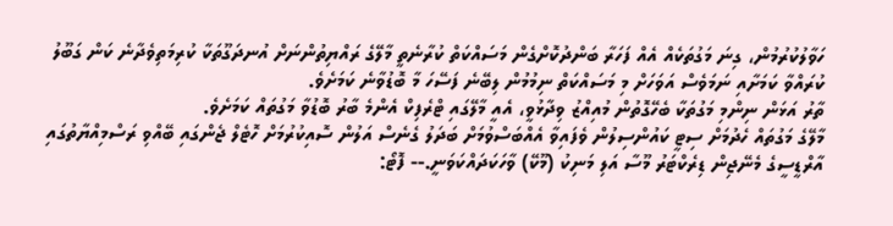ހަވާލުކުރުމުން، ގިނަ މަގުތަކެއް އެއް ފަހަރާ ބަންދުކޮށްގެން މަސައްކަތް ކުރާނެތީ މާލޭގެ ރައްޔިތުންނަށް އުނދަގޫތަކާ ކުރިމަތިވެދާނެ ކަން ގަބޫލު ކުރައްވާ ކަމަށާއި ނަމަވެސް އަވަހަށް މި މަސައްކަތް ނިމުމުން ލިބޭނެ ފަސޭހަ މާ ބޮޑުވާނެ ކަމަށެވެ.
ތާރު އަޅަން ނިންމި މަގުތަކާ ބެހޭގޮތުން މުއިއްޒު ވިދާޅުވީ، އެއީ މާލޭގައި ޓްރެފިކް އެންމެ ބާރު ބޮޑުވާ މަގުތައް ކަމަށެވެ.
މާލޭގެ މަގުތައް ހެދުމަށް ސިޓީ ކައުންސިލުން ވެފައިވާ އެއްބަސްވުމަށް ބަދަލު ގެނެސް އަލުން ސޮއިކުރުމަށް ހޮޓެލް ޖެންގައި ބޭއްވި ރަސްމިއްޔާތުގައި އާރްޑީސީގެ މެނޭޖިން ޑިރެކްޓަރު މޫސާ އަލި މަނިކު (މޫކޭ) ވާހަކަދައްކަވަނީ.-- ފޮޓޯ: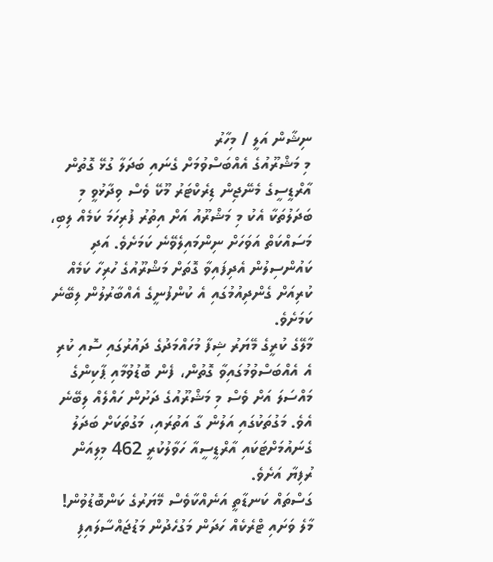ނިޝާން އަލީ / މިހާރު
މި މަޝްރޫއުގެ އެއްބަސްވުމަށް ގެނައި ބަދަލާ ގުޅޭ ގޮތުން އާރްޑީސީގެ މެނޭޖިން ޑިރެކްޓަރު މޫކޭ ވެސް ވިދާޅުވީ މި ބަދަލުތަކާ އެކު މި މަޝްރޫއު އަށް އިތުރު ފުރިހަމަ ކަމެއް ލިބި، މަސައްކަތް އަވަހަށް ނިންމައިލެވޭނެ ކަމަށެވެ. އަދި ކައުންސިލުން އެދިފައިވާ ގޮތަށް މަޝްރޫއުގެ ހުރިހާ ކަމެއް ކުރިއަށް ގެންދިއުމުގައި އެ ކުންފުނީގެ އެއްބާރުލުން ލިބޭނެ ކަމަށެވެ.
މާލޭގެ ކުރީގެ މޭޔަރު ޝިފާ މުހައްމަދުގެ ދައުރުގައި ސޮއި ކުރި އެ އެއްބަސްވުމުގައިވާ ގޮތުން، ފެން ބޮޑުވުމާއި ޕާކިންގެ މައްސަލަ އަށް ވެސް މި މަޝްރޫއުގެ ދަށުން ހައްލެއް ލިބޭނެ އެވެ. މަގުތަކުގައި އަލުން ގާ އަތުރައި، މަގުތަކަށް ބަދަލު ގެނައުމަށްޓަކައި އާރްޑީސީއާ ހަވާލުކުރީ 462 މިލިއަން ރުފިޔާ އަށެވެ.
ގަސްތައް ކަނޑާތީ އަނެއްކާވެސް މޭޔަރުގެ ކަންބޮޑުވުން!
މާލެ ވަށައި ޓްރެކެއް ހަދަން މަގުހެދުން މަޑުޖައްސާލައިފި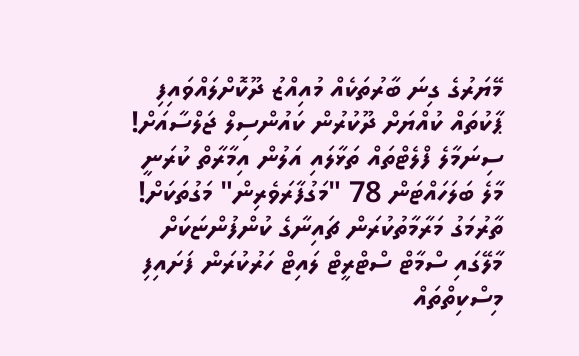މޭޔަރުގެ ގިނަ ބާރުތަކެއް މުއިއްޒު ދޫކޮށްލައްވައިފި
ޕާކުތައް ކުއްޔަށް ދޫކުރުން ކައުންސިލް ޖަލްސާއަށް!
ސިނަމާލެ ފްލެޓްތައް ތަޅާލައި އަލުން އިމާރާތް ކުރަނީ
މާލެ ބަލަހައްޓަން 78 "މަގުފާރަވެރިން" މަގުތަކަށް!
ތާރުމަގު މަރާމާތުކުރަން ޗައިނާގެ ކުންފުންޏަކަށް
މާލޭގައި ސްމާޓް ސްޓްރީޓް ލައިޓް ހަރުކުރަން ފަށައިފި
މިސްކިތްތައް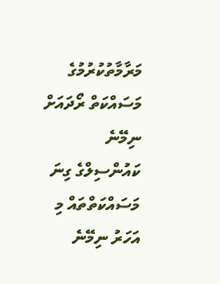މަރާމާތުކުރުމުގެ މަސައްކަތް ރޯދައަށް ނިމޭނެ
ކައުންސިލްގެ ގިނަ މަސައްކަތްތައް މި އަހަރު ނިމޭނެ